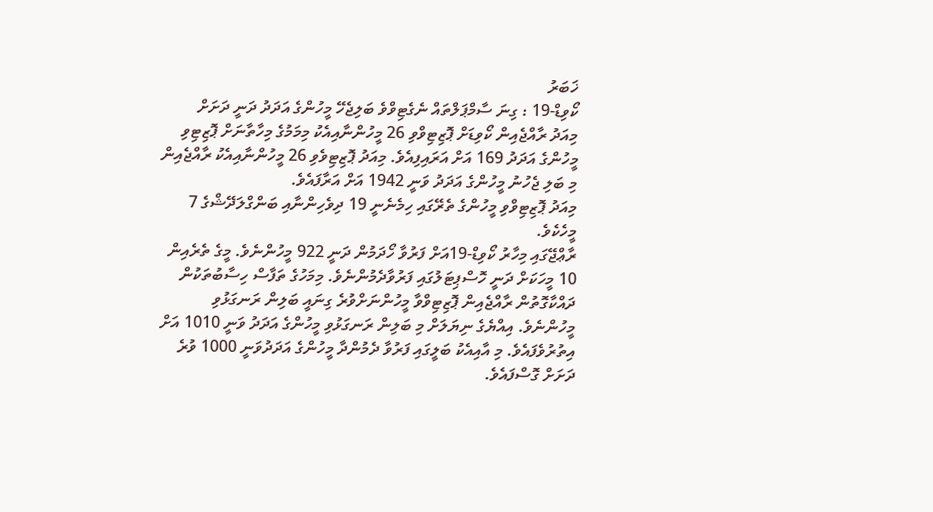ޚަބަރު
ކޯވިޑް-19 : ގިނަ ސާމްޕަލްތައް ނެގެޓިވްވެ ބަލިޖެހޭ މީހުންގެ އަދަދު ދަނީ ދަށަށް
މިއަދު ރާއްޖެއިން ކޯވިޑަށް ޕޮޒިޓިވްވި 26 މީހުންނާއިއެކު މިމަމުގެ މިހާތާނަށް ޕޮޒިޓިވި މީހުންގެ އަދަދު 169 އަށް އަރައިފިއެވެ. މިއަދު ޕޮޒިޓިވެވި 26 މީހުންނާއިއެކު ރާއްޖެއިން މި ބަލި ޖެހުނު މީހުންގެ އަދަދު ވަނީ 1942 އަށް އަރާފައެވެ.
މިއަދު ޕޮޒިޓިވްވި މީހުންގެ ތެރޭގައި ހިމެނެނީ 19 ދިވެހިންނާއި ބަންގްލަދޭޝްގެ 7 މީހެކެވެ.
ރާޢްޖޭގައި މިހާރު ކޯވިޑް-19އަށް ފަރުވާ ހޯދަމުން ދަނީ 922 މީހުންނެވެ. މީގެ ތެރެއިން 10 މީހަކަށް ދަނީ ހޮސްޕިޓަލުގައި ފަރުވާދެމުންނެވެ. މިމަހުގެ ތަފާސް ހިސާބުތަކުން ދައްކާގޮތުން ރާއްޖެއިން ޕޮޒިޓިވްވާ މީހުންނަށްވުރެ ގިނައީ ބަލިން ރަނގަޅުވި މީހުންނެވެ. އިއްޔެގެ ނިޔަލަށް މި ބަލިން ރަނގަޅުވި މީހުންގެ އަދަދު ވަނީ 1010 އަށް އިތުރުވެފައެވެ. މި އާއިއެކު ބަލީގައި ފަރުވާ ދެމުންދާ މީހުންގެ އަދަދުވަނީ 1000 ވުރެ ދަށަށް ގޮސްފައެވެ.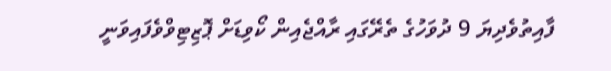ފާއިތުވެދިޔަ 9 ދުވަހުގެ ތެރޭގައި ރާއްޖެއިން ކޯވިޑަށް ޕޮޒިޓިވްވެފައިވަނީ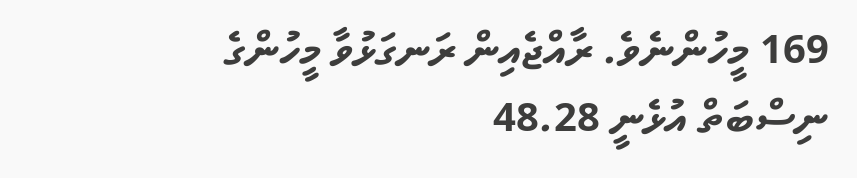169 މީހުންނެވެ. ރާއްޖެއިން ރަނގަޅުވާ މީހުންގެ ނިސްބަތް އުޅެނީ 48.28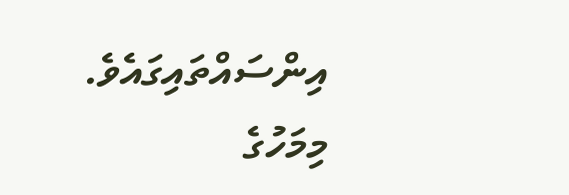އިންސައްތައިގައެވެ.
މިމަހުގެ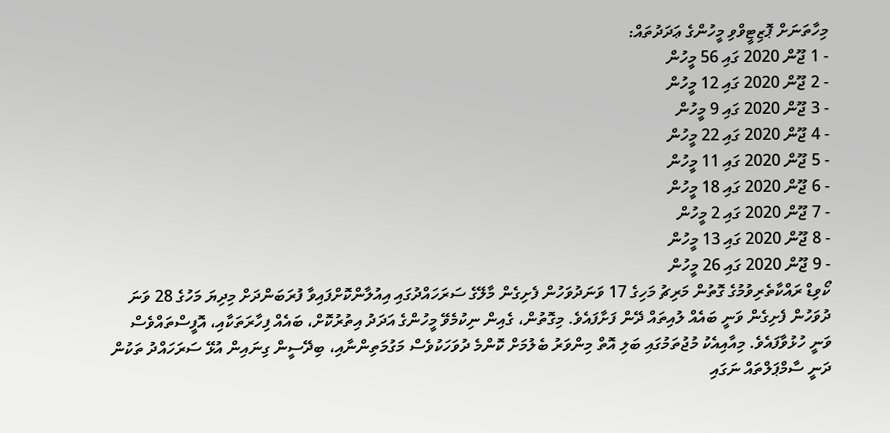މިހާތަނަށް ޕޮޒިޓީވްވި މީހުންގެ ޢަދަދުތައް:
- 1 ޖޫން 2020 ގައި 56 މީހުން
- 2 ޖޫން 2020 ގައި 12 މީހުން
- 3 ޖޫން 2020 ގައި 9 މީހުން
- 4 ޖޫން 2020 ގައި 22 މީހުން
- 5 ޖޫން 2020 ގައި 11 މީހުން
- 6 ޖޫން 2020 ގައި 18 މީހުން
- 7 ޖޫން 2020 ގައި 2 މީހުން
- 8 ޖޫން 2020 ގައި 13 މީހުން
- 9 ޖޫން 2020 ގައި 26 މީހުން
ކޯވިޑް ރައްކާތެރިވުމުގެ ގޮތުން މަރިޗު މަހިގެ 17 ވަނަދުވަހުން ފެށިގެން މާލޭގެ ސަރަހައްދުގައި އިއުލާންކޮށްފައިވާ ފުރަބަންދަށް މިދިޔަ މަހުގެ 28 ވަނަ ދުވަހުން ފެށިގެން ވަނީ ބައެއް ލުއިތައް ދޭން ފަށާފައެވެ. މިގޮތުން، ގެއިން ނިކުމެވޭ މީހުންގެ އަދަދު އިތުރުކޮށް، ބައެއް ފިހާރަތަކާއި، އޮފީސްތައްވެސް ވަނީ ހުޅުވާފައެވެ. މިއާއިއެކު މުޖުތަމުގައި ބަލި އޮތް މިންވަރު ބެލުމަށް ކޮންމެ ދުވަހަކުވެސް މަގުމަތިންނާއި، ބިދޭސީން ގިނައިން އުޅޭ ސަރަހައްދު ތަކުން ދަނީ ސާމްޕަލްތައް ނަގައި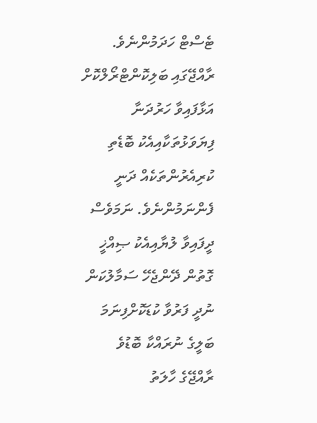ޓެސްޓް ހަދަމުންނެވެ.
ރާއްޖޭގައި ބަލިކޮންޓްރޯލްކޮށް އަޅާފައިވާ ހަރުދަނާ ފިޔަވަޅުތަކާއިއެކު ބޮޑެތި ކުރިއެރުންތަކެއް ދަނީ ފެންނަމުންނެވެ. ނަމަވެސް ދީފައިވާ ލުޔާއިއެކު ޞިއްޚީ ގޮތުން ދޭންޖެހޭ ސަމާލުކަން ނުދީ ފަރުވާ ކުޑަކޮށްފިނަމަ ބަލީގެ ނުރައްކާ ބޮޑުވެ ރާއްޖޭގެ ހާލަތު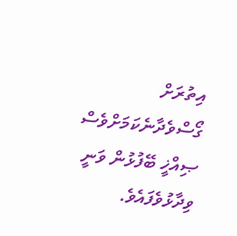އިތުރަށް ގޯސްވެދާނެކަމަށްވެސް ޞިއްޚީ ބޭފުޅުން ވަނީ ވިދާޅުވެފައެވެ.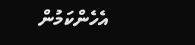އެހެންކަމުން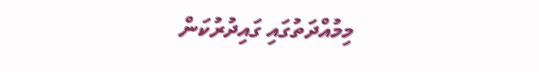މިމުއްދަތުގައި ގައިދުރުކަން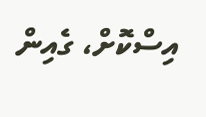އިސްކޮށް، ގެއިން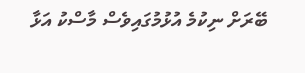ބޭރަށް ނިކުމެ އުޅުމުގައިވެސް މާސްކު އަޅާ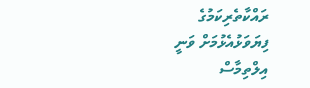ރައްކާތެރިކަމުގެ ފިޔަވަޅުއެޅުމަށް ވަނީ އިލްތިމާސް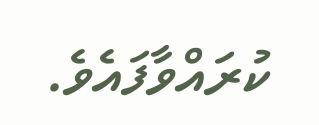ކުރައްވާފައެވެ.